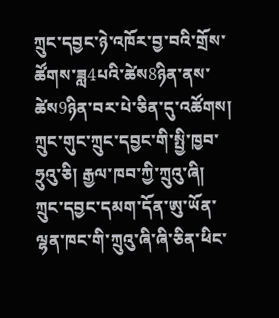ཀྲུང་དབྱང་ཉེ་འཁོར་བྱ་བའི་གྲོས་ཚོགས་ཟླ4པའི་ཚེས8ཉིན་ནས་ཚེས9ཉིན་བར་པེ་ཅིན་དུ་འཚོགས། ཀྲུང་གུང་ཀྲུང་དབྱང་གི་སྤྱི་ཁྱབ་ཧྲུའུ་ཅི། རྒྱལ་ཁབ་ཀྱི་ཀྲུའུ་ཞི། ཀྲུང་དབྱང་དམག་དོན་ཨུ་ཡོན་ལྷན་ཁང་གི་ཀྲུའུ་ཞི་ཞི་ཅིན་ཕིང་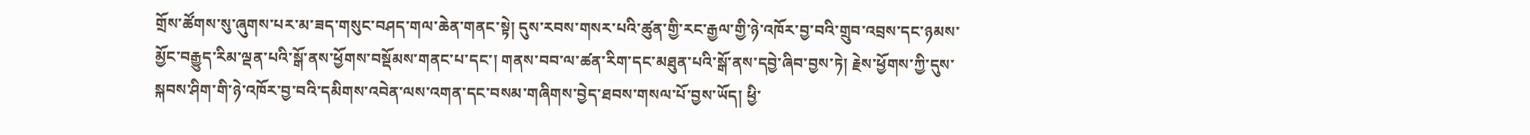གྲོས་ཚོགས་སུ་ཞུགས་པར་མ་ཟད་གསུང་བཤད་གལ་ཆེན་གནང་སྟེ། དུས་རབས་གསར་པའི་ཚུན་གྱི་རང་རྒྱལ་གྱི་ཉེ་འཁོར་བྱ་བའི་གྲུབ་འབྲས་དང་ཉམས་མྱོང་བརྒྱུད་རིམ་ལྡན་པའི་སྒོ་ནས་ཕྱོགས་བསྡོམས་གནང་པ་དང་། གནས་བབ་ལ་ཚན་རིག་དང་མཐུན་པའི་སྒོ་ནས་དབྱེ་ཞིབ་བྱས་ཏེ། རྗེས་ཕྱོགས་ཀྱི་དུས་སྐབས་ཤིག་གི་ཉེ་འཁོར་བྱ་བའི་དམིགས་འབེན་ལས་འགན་དང་བསམ་གཞིགས་བྱེད་ཐབས་གསལ་པོ་བྱས་ཡོད། ཕྱི་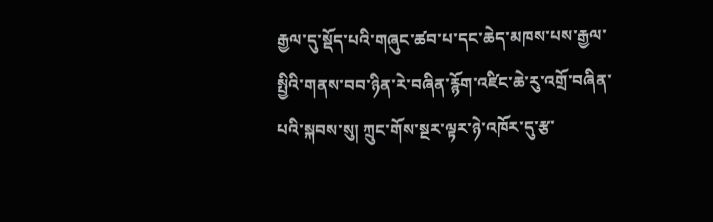རྒྱལ་དུ་སྡོད་པའི་གཞུང་ཚབ་པ་དང་ཆེད་མཁས་པས་རྒྱལ་སྤྱིའི་གནས་བབ་ཉིན་རེ་བཞིན་རྙོག་འཛིང་ཆེ་རུ་འགྲོ་བཞིན་པའི་སྐབས་སུ། ཀྲུང་གོས་སྔར་ལྟར་ཉེ་འཁོར་དུ་རྩ་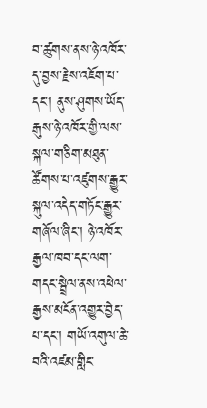བ་ཚུགས་ནས་ཉེ་འཁོར་དུ་བྱས་རྗེས་འཇོག་པ་དང་། ནུས་ཤུགས་ཡོད་རྒུས་ཉེ་འཁོར་གྱི་ལས་སྐལ་གཅིག་མཐུན་ཚོགས་པ་འཛུགས་རྒྱུར་སྐུལ་འདེད་གཏོང་རྒྱུར་གཞོལ་ཞིང་། ཉེ་འཁོར་རྒྱལ་ཁབ་དང་ལག་གདང་སྦྲེལ་ནས་འཕེལ་རྒྱས་མངོན་འགྱུར་བྱེད་པ་དང་། གཡོ་འགུལ་ཆེ་བའི་འཛམ་གླིང་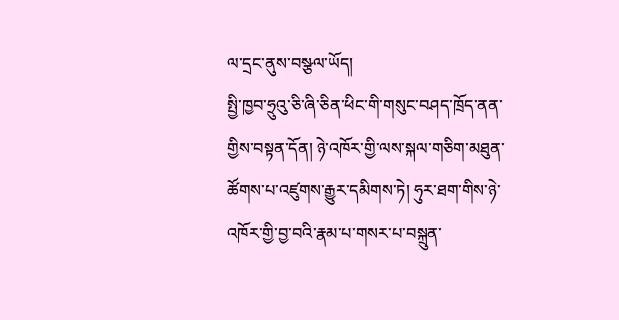ལ་དྲང་ནུས་བསྩལ་ཡོད།
སྤྱི་ཁྱབ་ཧྲུའུ་ཅི་ཞི་ཅིན་ཕིང་གི་གསུང་བཤད་ཁྲོད་ནན་གྱིས་བསྟན་དོན། ཉེ་འཁོར་གྱི་ལས་སྐལ་གཅིག་མཐུན་ཚོགས་པ་འཛུགས་རྒྱུར་དམིགས་ཏེ། ཧུར་ཐག་གིས་ཉེ་འཁོར་གྱི་བྱ་བའི་རྣམ་པ་གསར་པ་བསྐྲུན་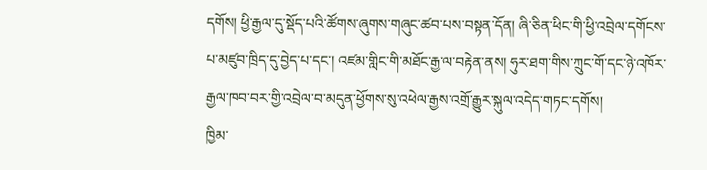དགོས། ཕྱི་རྒྱལ་དུ་སྡོད་པའི་ཚོགས་ཞུགས་གཞུང་ཚབ་པས་བསྟན་དོན། ཞི་ཅིན་ཕིང་གི་ཕྱི་འབྲེལ་དགོངས་པ་མཛུབ་ཁྲིད་དུ་བྱེད་པ་དང་། འཛམ་གླིང་གི་མཐོང་རྒྱ་ལ་བརྟེན་ནས། ཧུར་ཐག་གིས་ཀྲུང་གོ་དང་ཉེ་འཁོར་རྒྱལ་ཁབ་བར་གྱི་འབྲེལ་བ་མདུན་ཕྱོགས་སུ་འཕེལ་རྒྱས་འགྲོ་རྒྱུར་སྐུལ་འདེད་གཏང་དགོས།
ཁྱིམ་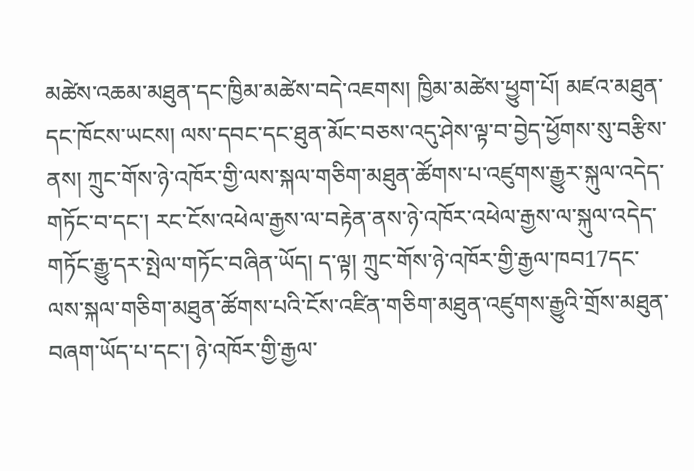མཚེས་འཆམ་མཐུན་དང་ཁྱིམ་མཚེས་བདེ་འཇགས། ཁྱིམ་མཚེས་ཕྱུག་པོ། མཛའ་མཐུན་དང་ཁོངས་ཡངས། ལས་དབང་དང་ཐུན་མོང་བཅས་འདུ་ཤེས་ལྟ་བ་བྱེད་ཕྱོགས་སུ་བརྩིས་ནས། ཀྲུང་གོས་ཉེ་འཁོར་གྱི་ལས་སྐལ་གཅིག་མཐུན་ཚོགས་པ་འཛུགས་རྒྱུར་སྐུལ་འདེད་གཏོང་བ་དང་། རང་ངོས་འཕེལ་རྒྱས་ལ་བརྟེན་ནས་ཉེ་འཁོར་འཕེལ་རྒྱས་ལ་སྐུལ་འདེད་གཏོང་རྒྱུ་དར་སྤེལ་གཏོང་བཞིན་ཡོད། ད་ལྟ། ཀྲུང་གོས་ཉེ་འཁོར་གྱི་རྒྱལ་ཁབ17དང་ལས་སྐལ་གཅིག་མཐུན་ཚོགས་པའི་ངོས་འཛིན་གཅིག་མཐུན་འཛུགས་རྒྱུའི་གྲོས་མཐུན་བཞག་ཡོད་པ་དང་། ཉེ་འཁོར་གྱི་རྒྱལ་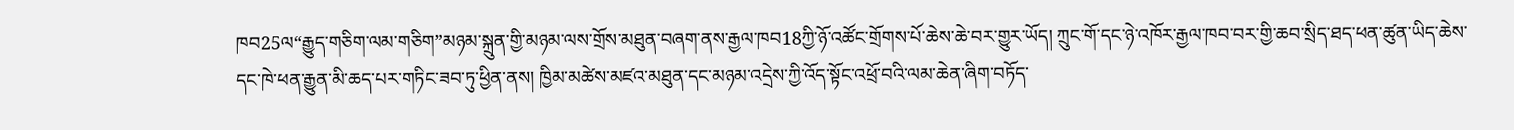ཁབ25ལ“རྒྱུད་གཅིག་ལམ་གཅིག”མཉམ་སྐྲུན་གྱི་མཉམ་ལས་གྲོས་མཐུན་བཞག་ནས་རྒྱལ་ཁབ18ཀྱི་ཉོ་འཚོང་གྲོགས་པོ་ཆེས་ཆེ་བར་གྱུར་ཡོད། ཀྲུང་གོ་དང་ཉེ་འཁོར་རྒྱལ་ཁབ་བར་གྱི་ཆབ་སྲིད་ཐད་ཕན་ཚུན་ཡིད་ཆེས་དང་ཁེ་ཕན་རྒྱུན་མི་ཆད་པར་གཏིང་ཟབ་ཏུ་ཕྱིན་ནས། ཁྱིམ་མཚེས་མཛའ་མཐུན་དང་མཉམ་འདྲེས་ཀྱི་འོད་སྟོང་འཕྲོ་བའི་ལམ་ཆེན་ཞིག་བཏོད་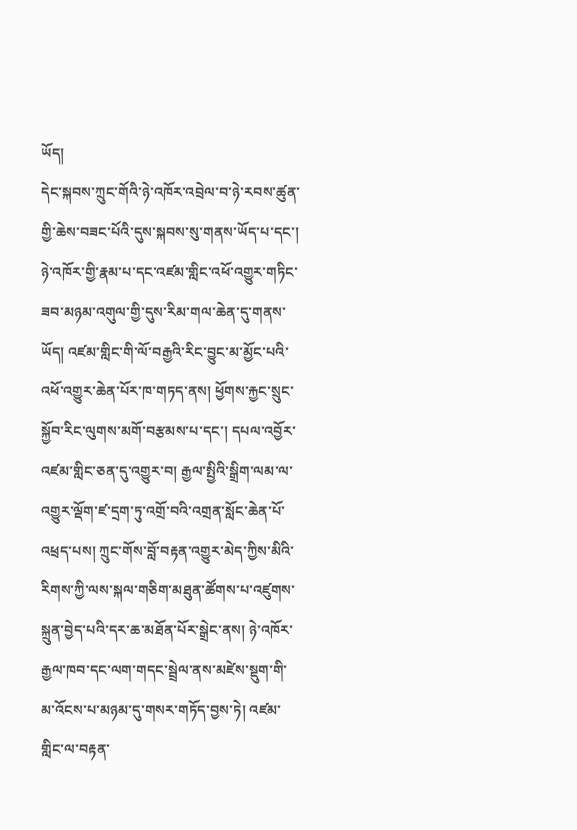ཡོད།
དེང་སྐབས་ཀྲུང་གོའི་ཉེ་འཁོར་འབྲེལ་བ་ཉེ་རབས་ཚུན་གྱི་ཆེས་བཟང་པོའི་དུས་སྐབས་སུ་གནས་ཡོད་པ་དང་། ཉེ་འཁོར་གྱི་རྣམ་པ་དང་འཛམ་གླིང་འཕོ་འགྱུར་གཏིང་ཟབ་མཉམ་འགུལ་གྱི་དུས་རིམ་གལ་ཆེན་དུ་གནས་ཡོད། འཛམ་གླིང་གི་ལོ་བརྒྱའི་རིང་བྱུང་མ་མྱོང་པའི་འཕོ་འགྱུར་ཆེན་པོར་ཁ་གཏད་ནས། ཕྱོགས་རྐྱང་སྲུང་སྐྱོབ་རིང་ལུགས་མགོ་བརྩམས་པ་དང་། དཔལ་འབྱོར་འཛམ་གླིང་ཅན་དུ་འགྱུར་བ། རྒྱལ་སྤྱིའི་སྒྲིག་ལམ་ལ་འགྱུར་ལྡོག་ཛ་དྲག་ཏུ་འགྲོ་བའི་འགྲན་སློང་ཆེན་པོ་འཕྲད་པས། ཀྲུང་གོས་བློ་བརྟན་འགྱུར་མེད་ཀྱིས་མིའི་རིགས་ཀྱི་ལས་སྐལ་གཅིག་མཐུན་ཚོགས་པ་འཛུགས་སྐྲུན་བྱེད་པའི་དར་ཆ་མཐོན་པོར་སྒྲེང་ནས། ཉེ་འཁོར་རྒྱལ་ཁབ་དང་ལག་གདང་སྦྲེལ་ནས་མཛེས་སྡུག་གི་མ་འོངས་པ་མཉམ་དུ་གསར་གཏོད་བྱས་ཏེ། འཛམ་གླིང་ལ་བརྟན་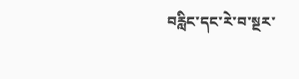བརླིང་དང་རེ་བ་སྔར་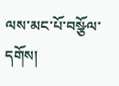ལས་མང་པོ་བསྩོལ་དགོས།